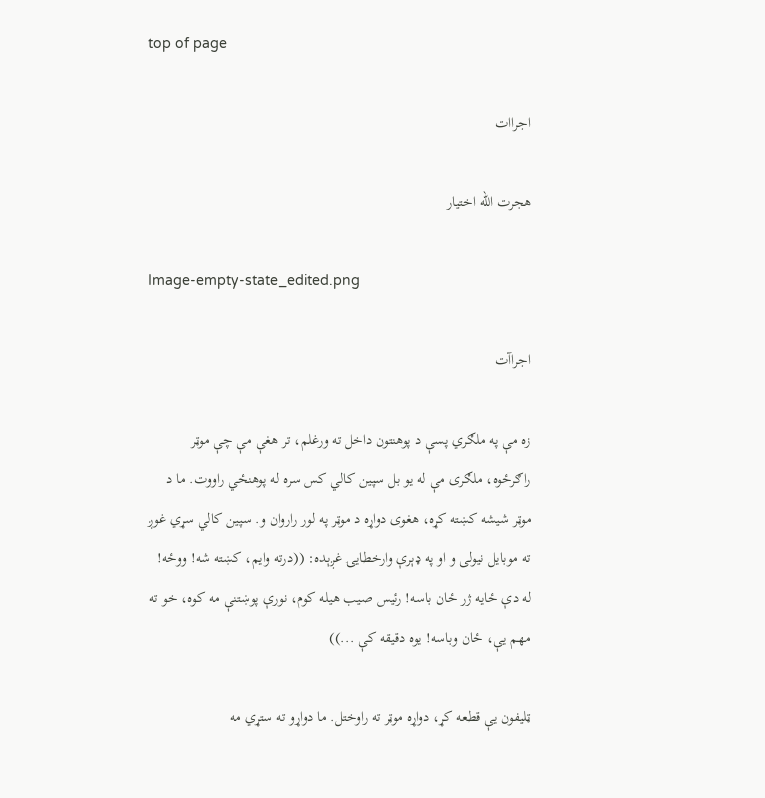top of page

اجراات

هجرت الله اختيار

Image-empty-state_edited.png

اجراآت

زه مې په ملګري پسې د پوهنتون داخل ته ورغلم، تر هغې مې چې موټر راګرځوه، ملګرى مې له يو بل سپين کالي کس سره له پوهنځي راووت. ما د موټر شيشه کښته کړه، هغوى دواړه د موټر په لور راروان و. سپين کالي سړي غوږ ته موبايل نيولى و او په ډېرې وارخطايۍ غږېده: ((درته وايم، کښته شه! ووځه! له دې ځايه ژر ځان باسه! رئيس صيب هيله کوم، نورې پوښتنې مه کوه، خو ته مهم يې، ځان وباسه! يوه دقيقه کې ...))

ټليفون يې قطعه کړ، دواړه موټر ته راوختل. ما دواړو ته ستړي مه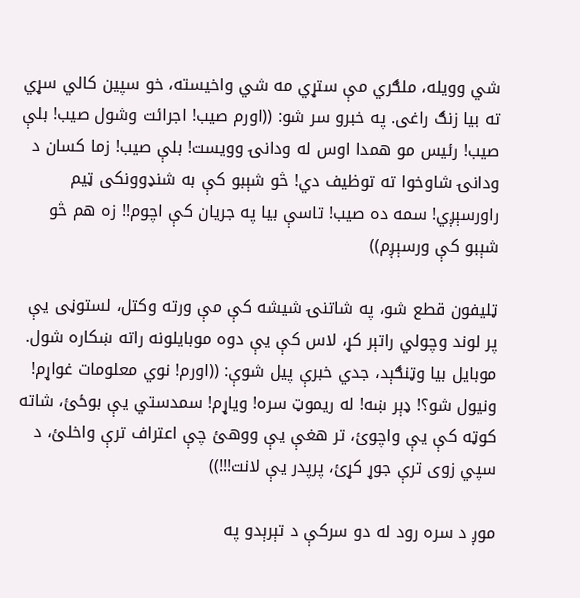شي وويله، ملګري مې ستړي مه شي واخيسته، خو سپين کالي سړي ته بيا زنګ راغى. په خبرو سر شو: ((اورم صيب! اجرائت وشول صيب! بلې صيب! رئيس مو همدا اوس له ودانۍ وويست! بلې صيب! زما کسان د ودانۍ شاوخوا ته توظيف دي! څو شېبو کې به شنډوونکى ټيم راورسېږي! سمه ده صيب! تاسې بيا په جريان کې اچوم!! زه هم څو شېبو کې ورسېږم))

ټليفون قطع شو، په شاتنۍ شيشه کې مې ورته وکتل، لستوڼى يې پر لوند وچولي راتېر کړ، لاس کې يې دوه موبايلونه راته ښکاره شول. موبايل بيا وټنګېد، جدي خبرې پيل شوې: ((اورم! نوي معلومات غواړم! ونيول شو؟! ډېر ښه! له ريموټ سره! وياړم! سمدستي يې بوځئ، شاته کوټه کې يې واچوئ، تر هغې يې ووهئ چې اعتراف ترې واخلئ، د سپي زوى ترې جوړ کړئ، پرپدر يې لانت!!!))

موږ د سره رود له دو سرکې د تېرېدو په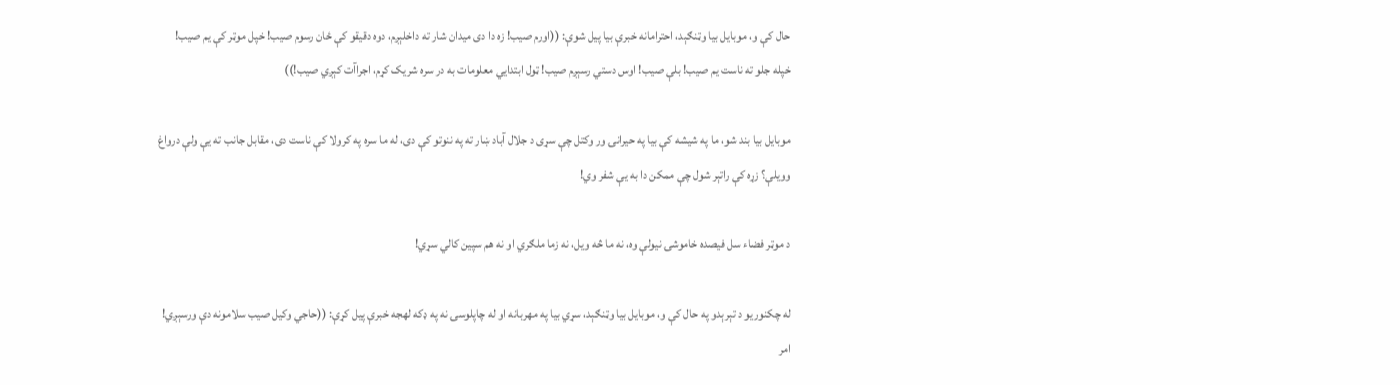حال کې و، موبايل بيا وټنګېد، احترامانه خبرې بيا پيل شوې: ((اورم صيب! زه دا دى ميدان شار ته داخلېږم، دوه دقيقو کې ځان رسوم صيب! خپل موټر کې يم صيب! خپله جلو ته ناست يم صيب! بلې صيب! اوس دستي رسېږم صيب! ټول ابتدايي معلومات به در سره شريک کړم، اجراآت کېږي صيب!))

موبايل بيا بند شو، ما په شيشه کې بيا په حيرانۍ ور وکتل چې سړى د جلال آباد ښار ته په ننوتو کې دى، له ما سره په کرولا کې ناست دى، مقابل جانب ته يې ولې درواغ وويلې؟ زړه کې راتېر شول چې ممکن دا به يې شفر وي!

د موټر فضاء سل فيصده خاموشۍ نيولې وه، نه ما څه ويل، نه زما ملګري او نه هم سپين کالي سړي!

له چکنوريو د تېرېدو په حال کې و، موبايل بيا وټنګېد، سړي بيا په مهربانه او له چاپلوسۍ نه په ډکه لهجه خبرې پيل کړې: ((حاجي وکيل صيب سلامونه دې ورسېږي! امر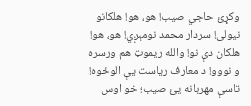وکړئ حاجي صيب! هو، هو! هلکانو نيولى! سردار محمد نومېږي! هو، هو! هلکان دې نو! والله ريموټ هم ورسره و نووو! د معارف رياست يې الوځوه! تاسې مهربانه يئ صيب؛ خو اوس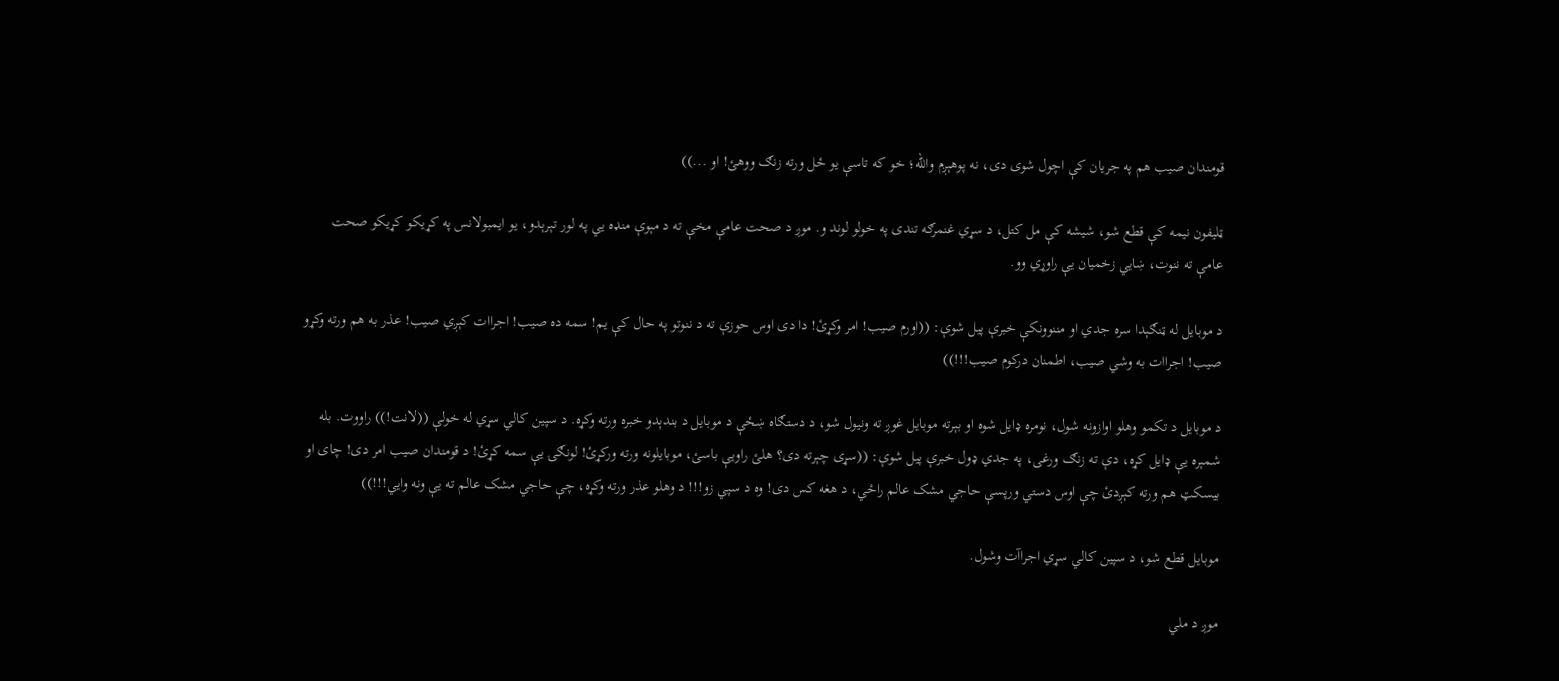قومندان صيب هم په جريان کې اچول شوى دى، نه پوهېږم والله؛ خو که تاسې يو ځل ورته زنګ ووهئ! او ...))

ټليفون نيمه کې قطع شو، شيشه کې مل کتل، د سړي غنمرګه تندى په خولو لوند و. موږ د صحت عامې مخې ته د مېوې منډه يي په لور تېرېدو، يو ايمبولانس په کړيکو کړيکو صحت عامې ته ننوت، ښايي زخميان يې راوړي وو.

د موبايل له ټنګېدا سره جدي او مننوونکې خبرې پيل شوې: ((اورم صيب! امر وکړئ! دا دى اوس حوزې ته د ننوتو په حال کې يم! سمه ده صيب! اجراات کېږي صيب! عذر به هم ورته وکړو صيب! اجراات به وشي صيب، اطمنان درکوم صيب!!!))

د موبايل د تکمو وهلو اوازونه شول، نومره ډايل شوه او بېرته موبايل غوږ ته ونيول شو، د دستګاه ښځې د موبايل د بندېدو خبره ورته وکړه. د سپين کالي سړي له خولې ((لانت!)) راووت. بله شمېره يې ډايل کړه، دې ته زنګ ورغى، په جدي ډول خبرې پيل شوې: ((سړى چېرته دى؟ هلئ راويې باسئ، موبايلونه ورته ورکړئ! لونګۍ يې سمه کړئ! د قومندان صيب امر دى! چاى او بيسکټ هم ورته کېږدئ چې اوس دستي ورپسې حاجي مشک عالم راځي، د هغه کس دى! وه د سپي زو!!! د وهلو عذر ورته وکړه، چې حاجي مشک عالم ته يې ونه وايي!!!))

موبايل قطع شو، د سپين کالي سړي اجراآت وشول.

موږ د ملي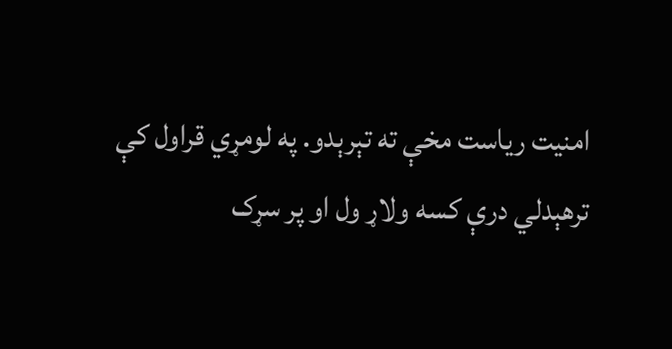امنيت رياست مخې ته تېرېدو. په لومړي قراول کې ترهېدلي درې کسه ولاړ ول او پر سړک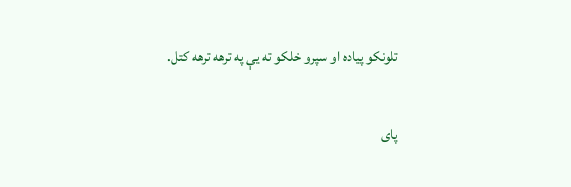تلونکو پياده او سپرو خلکو ته يې په ترهه ترهه کتل.

پای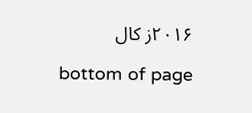۲۰۱۶ز کال

bottom of page